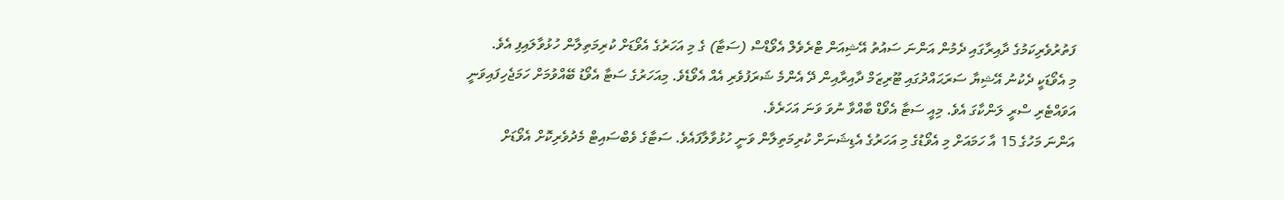ފަތުރުވެރިކަމުގެ ދާއިރާގައި ދެމުން އަންނަ ސައުތު އޭޝިއަން ޓްރެވެލް އެވޯޑްސް (ސަޓާ) ގެ މި އަހަރުގެ އެވޯޑަށް ކުރިމަތިލާން ހުޅުވާލައިފި އެވެ.
މި އެވޯޑަކީ ދެކުނު އޭޝިޔާ ސަރަޙައްދުގައި ޓޫރިޒަމް ދާއިރާއިން ދޭ އެންމެ ޝަރަފުވެރި އެއް އެވޯޑެވެ. މިއަހަރުގެ ސަޓާ އެވޯޑު ބޭއްވުމަށް ހަމަޖެހިފައިވަނީ އަވައްޓެރި ސްރީ ލަންކާގަ އެވެ. މިއީ ސަޓާ އެވޯޑް ބާއްވާ ނުވަ ވަނަ އަހަރެވެ.
އަންނަ މަހުގެ 15 އާ ހަމައަށް މި އެވޯޑުގެ މި އަހަރުގެ އެޑިޝަނަށް ކުރިމަތިލާން ވަނީ ހުޅުވާލާފައެވެ. ސަޓާގެ ވެބްސައިޓް މެދުވެރިކޮށް އެވޯޑަށް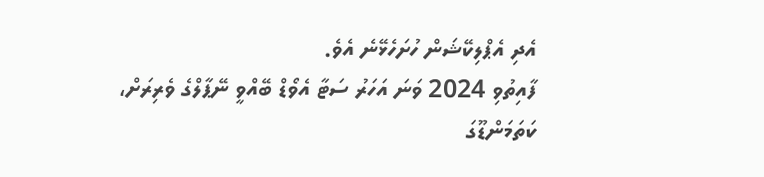އެދި އެޕްލިކޭޝަން ހުށަހެޅޭނެ އެވެ.
ފާއިތުވި 2024 ވަނަ އަހަރު ސަޓާ އެވޯޑް ބޭއްވީ ނޭޕާލްގެ ވެރިރަށް، ކަތަމަންޑޫގަ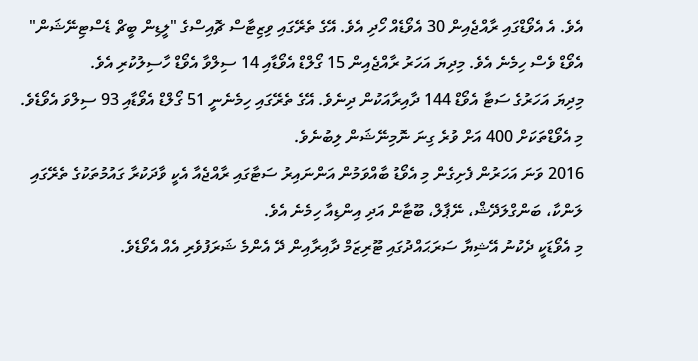އެވެ. އެ އެވޯޑްގައި ރާއްޖެއިން 30 އެވޯޑެއް ހޯދި އެވެ. އޭގެ ތެރޭގައި ވިޒިޓާސް ޗޮއިސްގެ "ލީޑިން ބީޗް ޑެސްޓިނޭޝަން" އެވޯޑް ވެސް ހިމެނެ އެވެ. މިދިޔަ އަހަރު ރާއްޖެއިން 15 ގޯލްޑް އެވޯޑާއި 14 ސިލްވާ އެވޯޑް ހާސިލުކުރި އެވެ.
މިދިޔަ އަހަރުގެ ސަޓާ އެވޯޑް 144 ދާއިރާއަކުން ދިނެވެ. އޭގެ ތެރޭގައި ހިމެނެނީ 51 ގޯލްޑް އެވޯޑާއި 93 ސިލްވަ އެވޯޑެވެ. މި އެވޯޑްތަކަށް 400 އަށް ވުރެ ގިނަ ނޮމިނޭޝަން ލިބުނެވެ.
2016 ވަނަ އަހަރުން ފެށިގެން މި އެވޯޑު ބާއްވަމުން އަންނައިރު ސަޓާގައި ރާއްޖެއާ އެކީ ވާދަކުރާ ގައުމުތަކުގެ ތެރޭގައި ލަންކާ، ބަންގްލަދޭޝް، ނޭޕާލް، ބޫޓާން އަދި އިންޑިއާ ހިމެނެ އެވެ.
މި އެވޯޑަކީ ދެކުނު އޭޝިޔާ ސަރަޙައްދުގައި ޓޫރިޒަމް ދާއިރާއިން ދޭ އެންމެ ޝަރަފުވެރި އެއް އެވޯޑެވެ.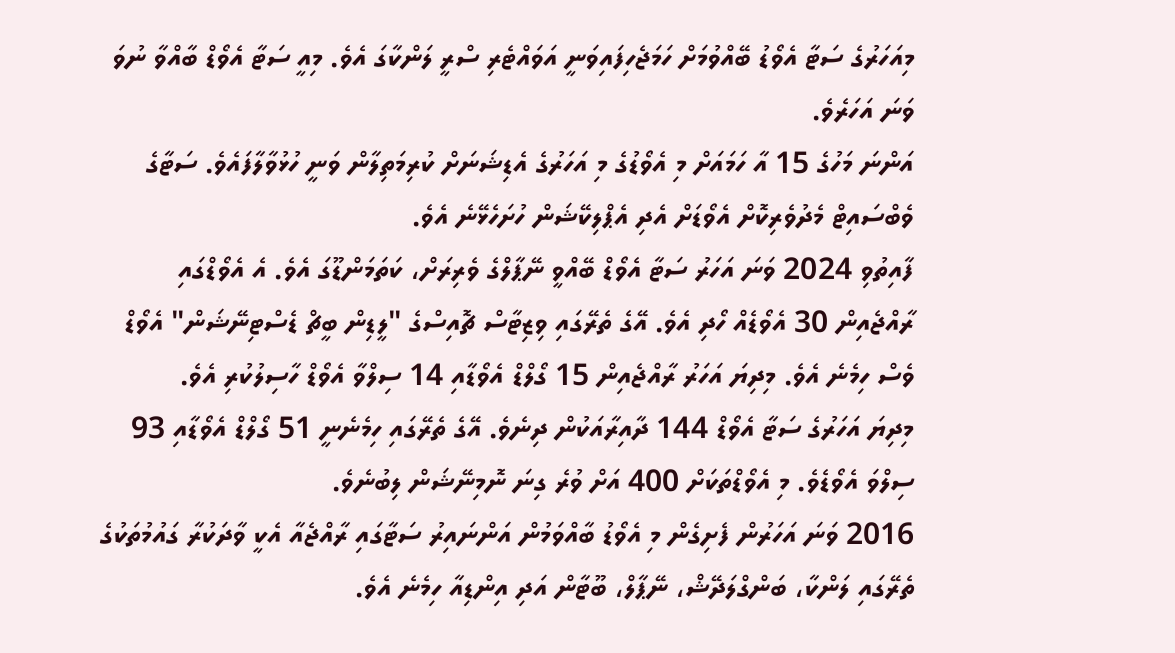މިއަހަރުގެ ސަޓާ އެވޯޑު ބޭއްވުމަށް ހަމަޖެހިފައިވަނީ އަވައްޓެރި ސްރީ ލަންކާގަ އެވެ. މިއީ ސަޓާ އެވޯޑް ބާއްވާ ނުވަ ވަނަ އަހަރެވެ.
އަންނަ މަހުގެ 15 އާ ހަމައަށް މި އެވޯޑުގެ މި އަހަރުގެ އެޑިޝަނަށް ކުރިމަތިލާން ވަނީ ހުޅުވާލާފައެވެ. ސަޓާގެ ވެބްސައިޓް މެދުވެރިކޮށް އެވޯޑަށް އެދި އެޕްލިކޭޝަން ހުށަހެޅޭނެ އެވެ.
ފާއިތުވި 2024 ވަނަ އަހަރު ސަޓާ އެވޯޑް ބޭއްވީ ނޭޕާލްގެ ވެރިރަށް، ކަތަމަންޑޫގަ އެވެ. އެ އެވޯޑްގައި ރާއްޖެއިން 30 އެވޯޑެއް ހޯދި އެވެ. އޭގެ ތެރޭގައި ވިޒިޓާސް ޗޮއިސްގެ "ލީޑިން ބީޗް ޑެސްޓިނޭޝަން" އެވޯޑް ވެސް ހިމެނެ އެވެ. މިދިޔަ އަހަރު ރާއްޖެއިން 15 ގޯލްޑް އެވޯޑާއި 14 ސިލްވާ އެވޯޑް ހާސިލުކުރި އެވެ.
މިދިޔަ އަހަރުގެ ސަޓާ އެވޯޑް 144 ދާއިރާއަކުން ދިނެވެ. އޭގެ ތެރޭގައި ހިމެނެނީ 51 ގޯލްޑް އެވޯޑާއި 93 ސިލްވަ އެވޯޑެވެ. މި އެވޯޑްތަކަށް 400 އަށް ވުރެ ގިނަ ނޮމިނޭޝަން ލިބުނެވެ.
2016 ވަނަ އަހަރުން ފެށިގެން މި އެވޯޑު ބާއްވަމުން އަންނައިރު ސަޓާގައި ރާއްޖެއާ އެކީ ވާދަކުރާ ގައުމުތަކުގެ ތެރޭގައި ލަންކާ، ބަންގްލަދޭޝް، ނޭޕާލް، ބޫޓާން އަދި އިންޑިއާ ހިމެނެ އެވެ.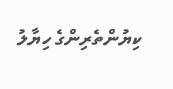ކިޔުންތެރިންގެ ހިޔާލު